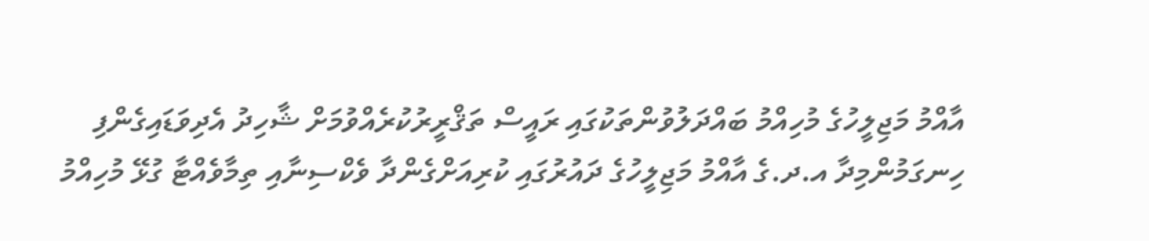އާއްމު މަޖިލީހުގެ މުހިއްމު ބައްދަލުވުންތަކުގައި ރައީސް ތަޤްރީރުކުރެއްވުމަށް ޝާހިދު އެދިވަޑައިގެންފި
ހިނގަމުންމިދާ އ.ދ.ގެ އާއްމު މަޖިލީހުގެ ދައުރުގައި ކުރިއަށްގެންދާ ވެކްސިނާއި ތިމާވެއްޓާ ގުޅޭ މުހިއްމު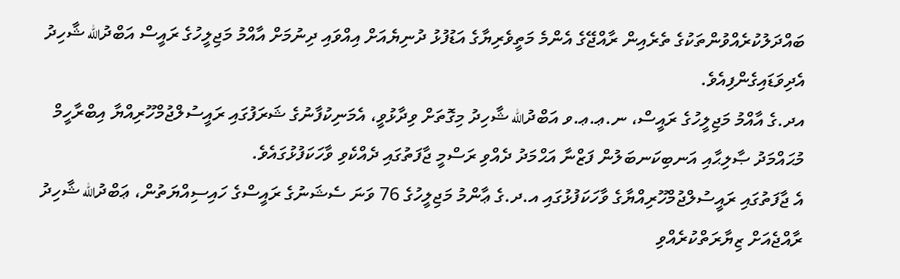ބައްދަލުކުރެއްވުންތަކުގެ ތެރެއިން ރާއްޖޭގެ އެންމެ މަތީވެރިޔާގެ އަޑުފުޅު ދުނިޔެއަށް އިއްވައި ދިނުމަށް އާއްމު މަޖިލީހުގެ ރައީސް އަބްދުالله ޝާހިދު އެދިވަޑައިގެންފިއެވެ.
އދ.ގެ އާއްމު މަޖިލީހުގެ ރައީސް، ނ.ޢ.ޢ.ވ އަބްދުالله ޝާހިދު މިގޮތަށް ވިދާޅުވީ، އެމަނިކުފާނުގެ ޝަރަފުގައި ރައީސުލްޖުމްހޫރިއްޔާ އިބްރާހީމް މުޙައްމަދު ޞާލިޙާއި އަނބިކަނބަލުން ފަޒްނާ އަޙްމަދު ދެއްވި ރަސްމީ ޖާފަތުގައި ދެއްކެވި ވާހަކަފުޅުގައެވެ.
އެ ޖާފަތުގައި ރައީސުލްޖުމްހޫރިއްޔާގެ ވާހަކަފުޅުގައި އ.ދ.ގެ ޢާންމު މަޖިލީހުގެ 76 ވަނަ ސެޝަނުގެ ރައީސްގެ ހައިސިއްޔަތުން، ޢަބްދުالله ޝާހިދު ރާއްޖެއަށް ޒިޔާރަތްކުރެއްވި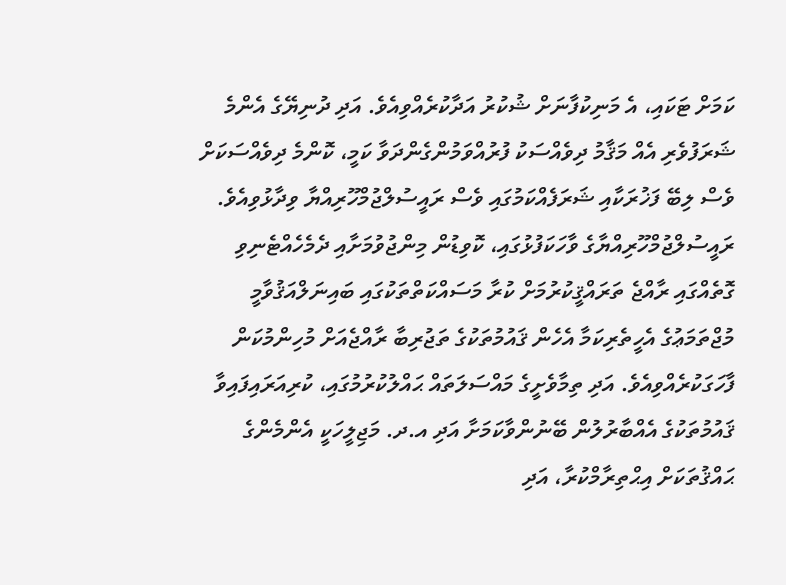ކަމަށް ޓަކައި، އެ މަނިކުފާނަށް ޝުކުރު އަދާކުރެއްވިއެވެ. އަދި ދުނިޔޭގެ އެންމެ ޝަރަފުވެރި އެއް މަޤާމު ދިވެއްސަކު ފުރުއްވަމުންގެންދަވާ ކަމީ، ކޮންމެ ދިވެއްސަކަށް ވެސް ލިބޭ ފަޚުރަކާއި ޝަރަފެއްކަމުގައި ވެސް ރައީސުލްޖުމްހޫރިއްޔާ ވިދާޅުވިއެވެ.
ރައީސުލްޖުމްހޫރިއްޔާގެ ވާހަކަފުޅުގައި، ކޮވިޑުން މިންޖުވުމަށާއި ދެމެހެއްޓެނިވި ގޮތެއްގައި ރާއްޖެ ތަރައްޤީކުރުމަށް ކުރާ މަސައްކަތްތަކުގައި ބައިނަލްއަޤުވާމީ މުޖްތަމަޢުގެ އެހީތެރިކަމާ އެހެން ޤައުމުތަކުގެ ތަޖުރިބާ ރާއްޖެއަށް މުހިންމުކަން ފާހަގަކުރެއްވިއެވެ. އަދި ތިމާވެށީގެ މައްސަލަތައް ޙައްލުކުރުމުގައި، ކުރިއަރައިފައިވާ ޤައުމުތަކުގެ އެއްބާރުލުން ބޭނުންވާކަމަށާ އަދި އ.ދ. މަޖިލީހަކީ އެންމެންގެ ޙައްޤުތަކަށް އިޙްތިރާމްކުރާ، އަދި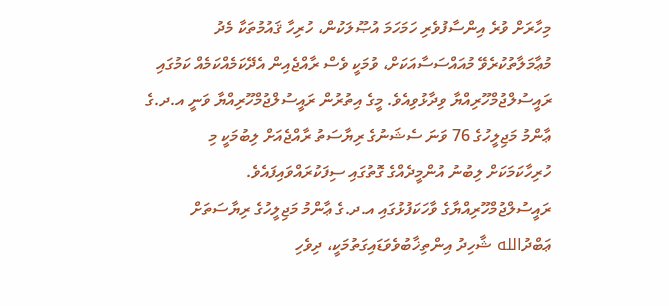މިހާރަށް ވުރެ އިންސާފުވެރި ހަމަހަމަ އުޞޫލަކުން، ހުރިހާ ޤައުމުތަކާ މެދު މުޢާމަލާތުކުރެވޭ މުއައްސަސާއަކަށް، ވުމަކީ ވެސް ރާއްޖެއިން އެދޭކަމެއްކަމެއް ކަމުގައި ރައީސުލްޖުމްހޫރިއްޔާ ވިދާޅުވިއެވެ. މީގެ އިތުރުން ރައީސުލްޖުމްހޫރިއްޔާ ވަނީ އ.ދ.ގެ ޢާންމު މަޖިލީހުގެ 76 ވަނަ ސެޝަނުގެ ރިޔާސަތު ރާއްޖެއަށް ލިބުމަކީ މި ހުރިހާކަމަކަށް ލިބުނު އުންމީދެއްގެ ގޮތުގައި ސިފަކުރައްވައިފައެވެ.
ރައީސުލްޖުމްހޫރިއްޔާގެ ވާހަކަފުޅުގައި އ.ދ.ގެ ޢާންމު މަޖިލީހުގެ ރިޔާސަތަށް ޢަބްދުالله ޝާހިދު އިންތިޚާބުވެވަޑައިގަތުމަކީ، ދިވެހި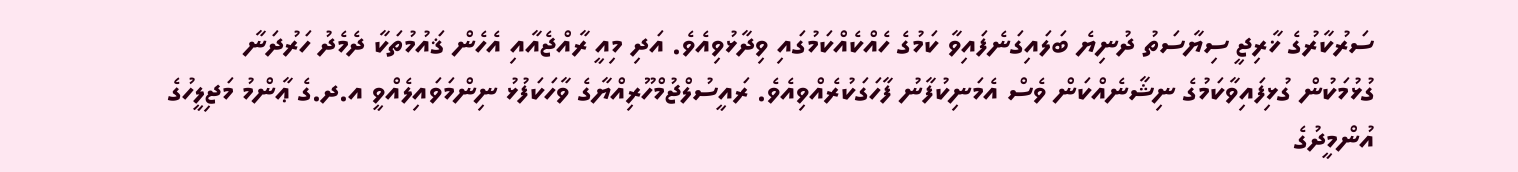ސަރުކާރުގެ ޚާރިޖީ ސިޔާސަތު ދުނިޔެ ބަލައިގަނެފައިވާ ކަމުގެ ހެއްކެއްކަމުގައި ވިދާޅުވިއެވެ. އަދި މިއީ ރާއްޖެއާއި އެހެން ޤައުމުތަކާ ދެމެދު ހަރުދަނާ ގުޅުމަކުން ގުޅިފައިވާކަމުގެ ނިޝާނެއްކަން ވެސް އެމަނިކުފާނު ފާހަގަކުރެއްވިއެވެ. ރައީސުލްޖުމްހޫރިއްޔާގެ ވާހަކަފުޅު ނިންމަވައިލެއްވީ އ.ދ.ގެ ޢާންމު މަޖިލީހުގެ އުންމީދުގެ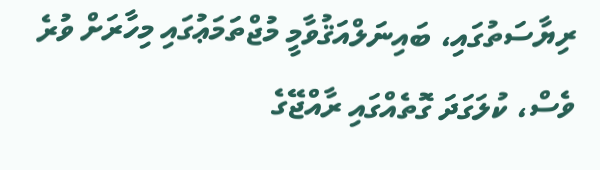ރިޔާސަތުގައި، ބައިނަލްއަޤުވާމީ މުޖްތަމަޢުގައި މިހާރަށް ވުރެ ވެސް، ކުލަގަދަ ގޮތެއްގައި ރާއްޖޭގެ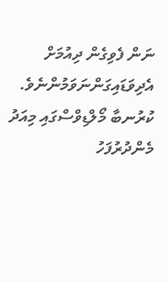ނަން ފެވިގެން ދިއުމަށް އެދިވަޑައިގަންނަވަމުންނެވެ.
ކުރުނބާ މޯލްޑިވްސްގައި މިއަދު މެންދުރުފަހު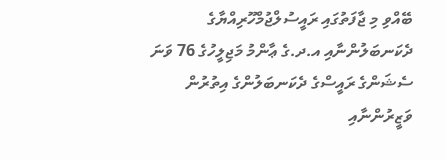ބޭއްވި މި ޖާފަތުގައި ރައީސުލްޖުމްހޫރިއްޔާގެ ދެކަނބަލުންނާއި އ.ދ.ގެ ޢާންމު މަޖިލީހުގެ 76 ވަނަ ސެޝަންގެ ރައީސްގެ ދެކަނބަލުންގެ އިތުރުން ވަޒީރުންނާއި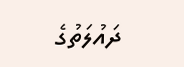ދައުލަތުގެ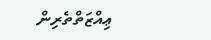ޢިއްޒަތްތެރިން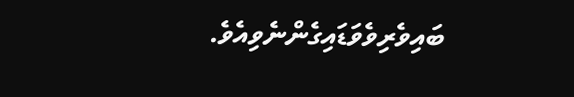ބައިވެރިވެވަޑައިގެންނެވިއެވެ.